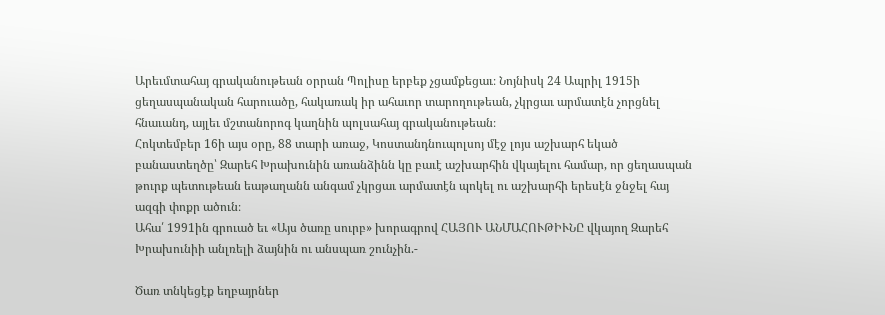Արեւմտահայ գրականութեան օրրան Պոլիսը երբեք չցամքեցաւ։ Նոյնիսկ 24 Ապրիլ 1915ի ցեղասպանական հարուածը, հակառակ իր ահաւոր տարողութեան, չկրցաւ արմատէն չորցնել հնաւանդ, այլեւ մշտանորոգ կաղնին պոլսահայ գրականութեան։
Հոկտեմբեր 16ի այս օրը, 88 տարի առաջ, Կոստանդնուպոլսոյ մէջ լոյս աշխարհ եկած բանաստեղծը՝ Զարեհ Խրախունին առանձինն կը բաւէ աշխարհին վկայելու համար, որ ցեղասպան թուրք պետութեան եաթաղանն անգամ չկրցաւ արմատէն պոկել ու աշխարհի երեսէն ջնջել հայ ազգի փոքր ածուն։
Ահա՛ 1991ին գրուած եւ «Այս ծառը սուրբ» խորագրով ՀԱՅՈՒ ԱՆՄԱՀՈՒԹԻՒՆԸ վկայող Զարեհ Խրախունիի անլռելի ձայնին ու անսպառ շունչին.-

Ծառ տնկեցէք եղբայրներ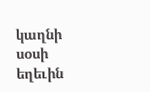կաղնի սօսի եղեւին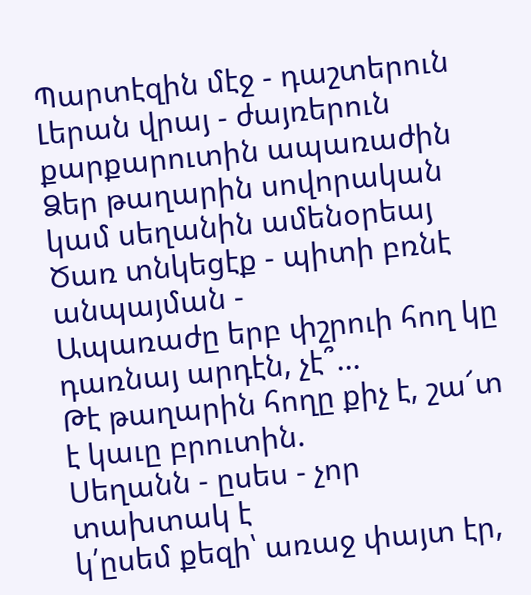Պարտէզին մէջ - դաշտերուն
Լերան վրայ - ժայռերուն
քարքարուտին ապառաժին
Ձեր թաղարին սովորական
կամ սեղանին ամենօրեայ
Ծառ տնկեցէք - պիտի բռնէ անպայման -
Ապառաժը երբ փշրուի հող կը դառնայ արդէն, չէ՞...
Թէ թաղարին հողը քիչ է, շա՜տ է կաւը բրուտին.
Սեղանն - ըսես - չոր տախտակ է
կ՛ըսեմ քեզի՝ առաջ փայտ էր,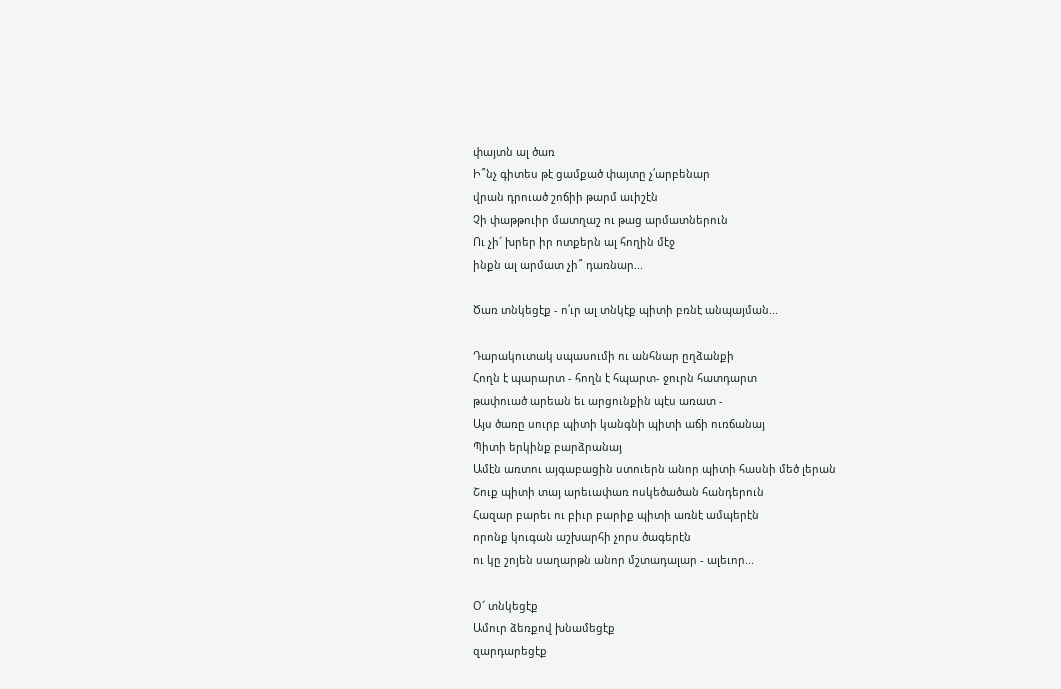փայտն ալ ծառ
Ի՞նչ գիտես թէ ցամքած փայտը չ՛արբենար
վրան դրուած շոճիի թարմ աւիշէն
Չի փաթթուիր մատղաշ ու թաց արմատներուն
Ու չի՜ խրեր իր ոտքերն ալ հողին մէջ
ինքն ալ արմատ չի՞ դառնար...

Ծառ տնկեցէք - ո՛ւր ալ տնկէք պիտի բռնէ անպայման...

Դարակուտակ սպասումի ու անհնար ըղձանքի
Հողն է պարարտ - հողն է հպարտ- ջուրն հատդարտ
թափուած արեան եւ արցունքին պէս առատ -
Այս ծառը սուրբ պիտի կանգնի պիտի աճի ուռճանայ
Պիտի երկինք բարձրանայ
Ամէն առտու այգաբացին ստուերն անոր պիտի հասնի մեծ լերան
Շուք պիտի տայ արեւափառ ոսկեծածան հանդերուն
Հազար բարեւ ու բիւր բարիք պիտի առնէ ամպերէն
որոնք կուգան աշխարհի չորս ծագերէն
ու կը շոյեն սաղարթն անոր մշտադալար - ալեւոր...

Օ՜ տնկեցէք
Ամուր ձեռքով խնամեցէք
զարդարեցէք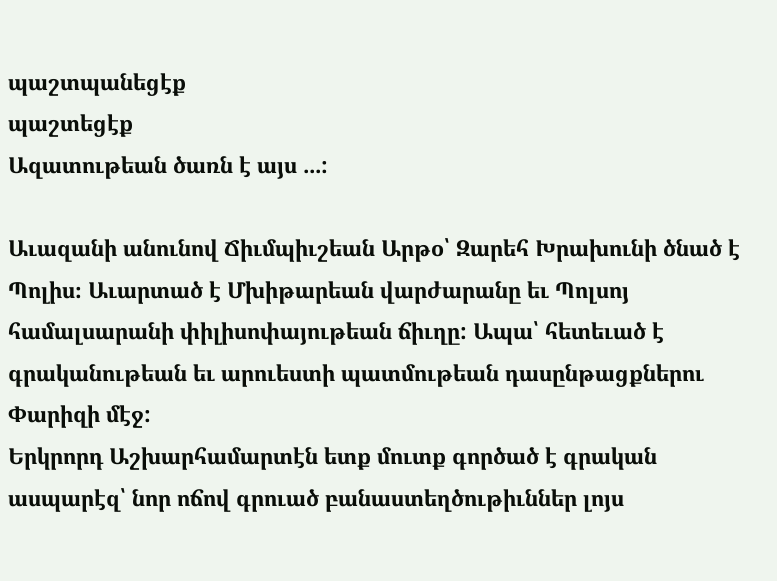պաշտպանեցէք
պաշտեցէք
Ազատութեան ծառն է այս ...:

Աւազանի անունով Ճիւմպիւշեան Արթօ՝ Զարեհ Խրախունի ծնած է Պոլիս։ Աւարտած է Մխիթարեան վարժարանը եւ Պոլսոյ համալսարանի փիլիսոփայութեան ճիւղը: Ապա՝ հետեւած է գրականութեան եւ արուեստի պատմութեան դասընթացքներու Փարիզի մէջ:
Երկրորդ Աշխարհամարտէն ետք մուտք գործած է գրական ասպարէզ՝ նոր ոճով գրուած բանաստեղծութիւններ լոյս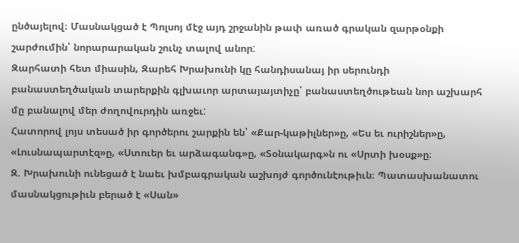ընծայելով։ Մասնակցած է Պոլսոյ մէջ այդ շրջանին թափ առած գրական զարթօնքի շարժումին՝ նորարարական շունչ տալով անոր:
Զարհատի հետ միասին, Զարեհ Խրախունի կը հանդիսանայ իր սերունդի բանաստեղծական տարերքին գլխաւոր արտայայտիչը՝ բանաստեղծութեան նոր աշխարհ մը բանալով մեր ժողովուրդին առջեւ:
Հատորով լոյս տեսած իր գործերու շարքին են՝ «Քար-կաթիլներ»ը, «Ես եւ ուրիշներ»ը, «Լուսնապարտէզ»ը, «Ստուեր եւ արձագանգ»ը, «Տօնակարգ»ն ու «Սրտի խօսք»ը։
Զ. Խրախունի ունեցած է նաեւ խմբագրական աշխոյժ գործունէութիւն։ Պատասխանատու մասնակցութիւն բերած է «Սան»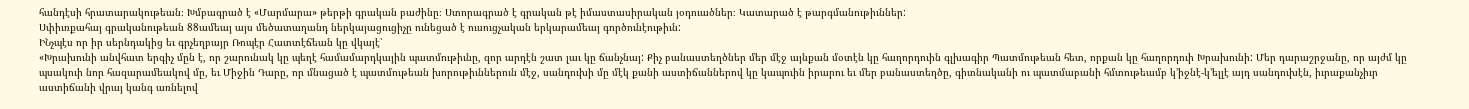հանդէսի հրատարակութեան։ Խմբագրած է «Մարմարա» թերթի գրական բաժինը։ Ստորագրած է գրական թէ իմաստասիրական յօդուածներ։ Կատարած է թարգմանութիւններ:
Սփիւռքահայ գրականութեան 88ամեայ այս մեծատաղանդ ներկայացուցիչը ունեցած է ուսուցչական երկարամեայ գործունէութիւն:
ԻՆչպէս որ իր սերնդակից եւ գրչեղբայր Ռոպէր Հատտէճեան կը վկայէ՝
«Խրախունի անվհատ երգիչ մըն է, որ շարունակ կը պեղէ համամարդկային պատմութիւնը, զոր արդէն շատ լաւ կը ճանչնայ: Քիչ բանաստեղծներ մեր մէջ այնքան մօտէն կը հաղորդուին գլխագիր Պատմութեան հետ, որքան կը հաղորդուի Խրախունի: Մեր դարաշրջանը, որ այժմ կը պսակուի նոր հազարամեակով մը, եւ Միջին Դարը, որ մնացած է պատմութեան խորութիւններուն մէջ, սանդուխի մը մէկ քանի աստիճաններով կը կապուին իրարու եւ մեր բանաստեղծը, գիտնականի ու պատմաբանի հմտութեամբ կ’իջնէ-կ’ելլէ այդ սանդուխէն, իւրաքանչիւր աստիճանի վրայ կանգ առնելով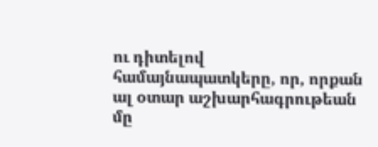ու դիտելով համայնապատկերը, որ, որքան ալ օտար աշխարհագրութեան մը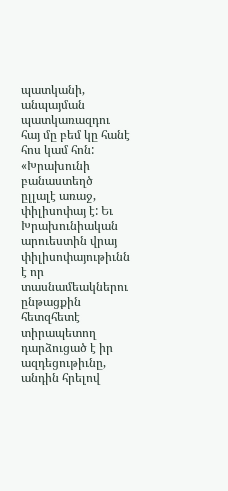պատկանի, անպայման պատկառազդու հայ մը բեմ կը հանէ հոս կամ հոն:
«Խրախունի բանաստեղծ ըլլալէ առաջ, փիլիսոփայ է: Եւ Խրախունիական արուեստին վրայ փիլիսոփայութիւնն է որ տասնամեակներու ընթացքին հետզհետէ տիրապետող դարձուցած է իր ազդեցութիւնը, անդին հրելով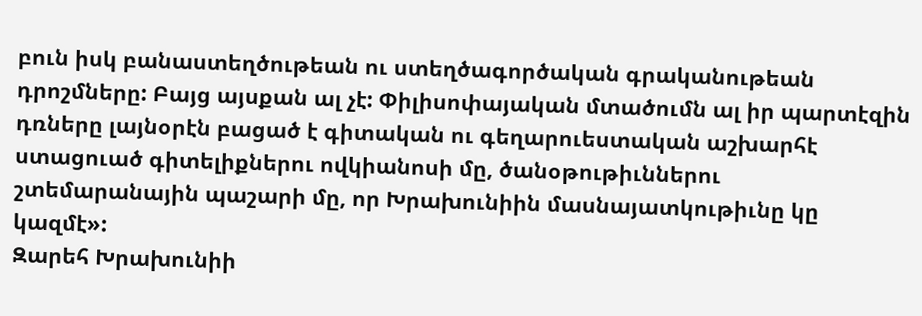բուն իսկ բանաստեղծութեան ու ստեղծագործական գրականութեան դրոշմները: Բայց այսքան ալ չէ: Փիլիսոփայական մտածումն ալ իր պարտէզին դռները լայնօրէն բացած է գիտական ու գեղարուեստական աշխարհէ ստացուած գիտելիքներու ովկիանոսի մը, ծանօթութիւններու շտեմարանային պաշարի մը, որ Խրախունիին մասնայատկութիւնը կը կազմէ»:
Զարեհ Խրախունիի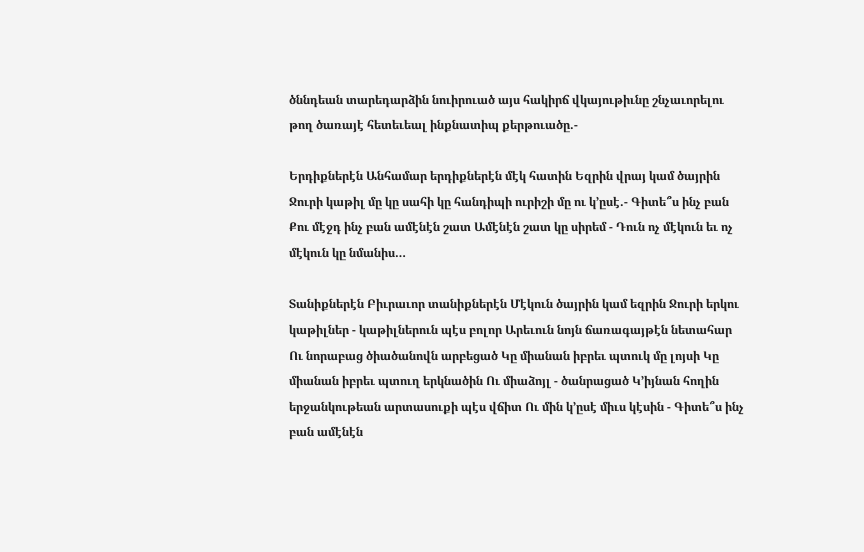ծննդեան տարեդարձին նուիրուած այս հակիրճ վկայութիւնը շնչաւորելու թող ծառայէ հետեւեալ ինքնատիպ քերթուածը.-

Երդիքներէն Անհամար երդիքներէն մէկ հատին Եզրին վրայ կամ ծայրին Ջուրի կաթիլ մը կը սահի կը հանդիպի ուրիշի մը ու կ’ըսէ.- Գիտե՞ս ինչ բան Քու մէջդ ինչ բան ամէնէն շատ Ամէնէն շատ կը սիրեմ - Դուն ոչ մէկուն եւ ոչ մէկուն կը նմանիս…

Տանիքներէն Բիւրաւոր տանիքներէն Մէկուն ծայրին կամ եզրին Ջուրի երկու կաթիլներ - կաթիլներուն պէս բոլոր Արեւուն նոյն ճառագայթէն նետահար Ու նորաբաց ծիածանովն արբեցած Կը միանան իբրեւ պտուկ մը լոյսի Կը միանան իբրեւ պտուղ երկնածին Ու միաձոյլ - ծանրացած Կ’իյնան հողին երջանկութեան արտասուքի պէս վճիտ Ու մին կ’ըսէ միւս կէսին - Գիտե՞ս ինչ բան ամէնէն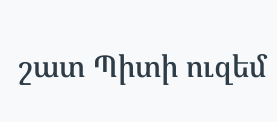շատ Պիտի ուզեմ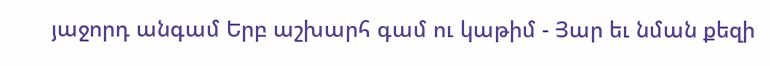յաջորդ անգամ Երբ աշխարհ գամ ու կաթիմ - Յար եւ նման քեզի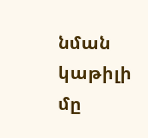նման կաթիլի մը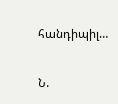հանդիպիլ…

Ն.